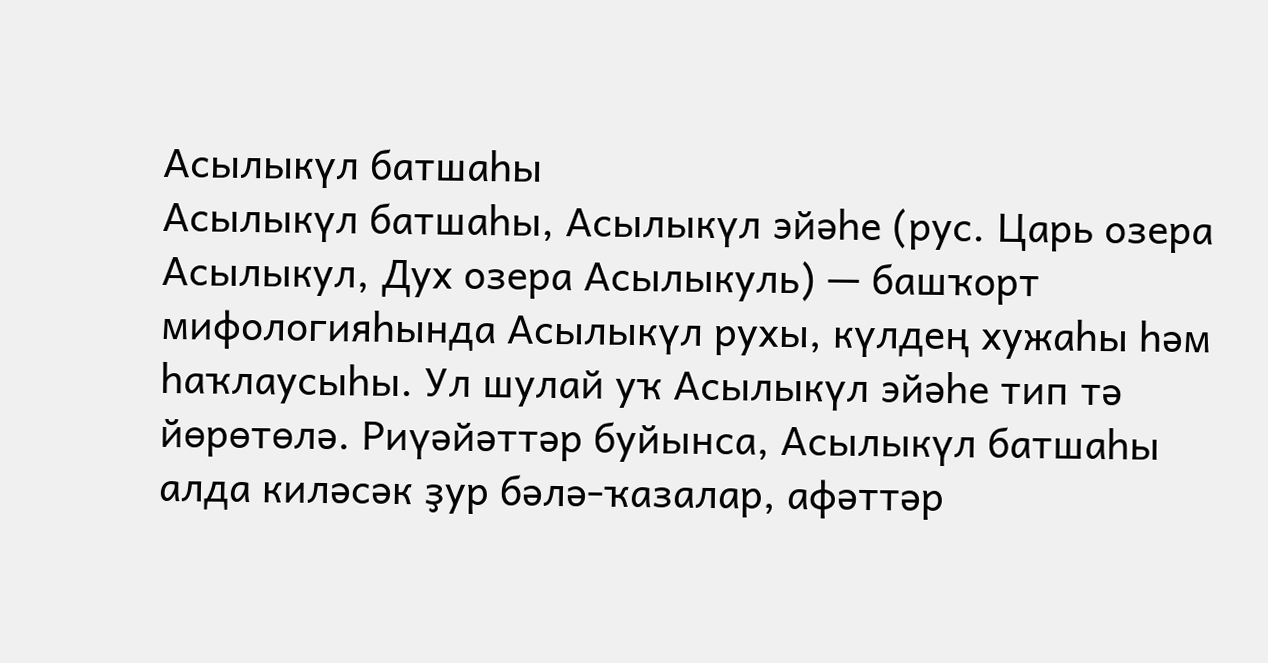Асылыкүл батшаһы
Асылыкүл батшаһы, Асылыкүл эйәһе (рус. Царь озера Асылыкул, Дух озера Асылыкуль) — башҡорт мифологияһында Асылыкүл рухы, күлдең хужаһы һәм һаҡлаусыһы. Ул шулай уҡ Асылыкүл эйәһе тип тә йөрөтөлә. Риүәйәттәр буйынса, Асылыкүл батшаһы алда киләсәк ҙур бәлә-ҡазалар, афәттәр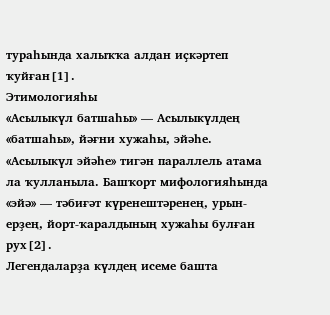тураһында халыҡҡа алдан иҫкәртеп ҡуйған[1].
Этимологияһы
«Асылыкүл батшаһы» — Асылыкүлдең «батшаһы», йәғни хужаһы, эйәһе. «Асылыкүл эйәһе» тигән параллель атама ла ҡулланыла. Башҡорт мифологияһында «эйә» — тәбиғәт күренештәренең, урын-ерҙең, йорт-ҡаралдының хужаһы булған рух[2].
Легендаларҙа күлдең исеме башта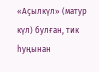«Аҫылкүл» (матур күл) булған, тик һуңынан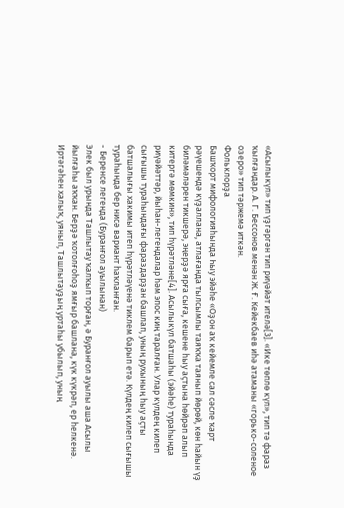«Асылыкүл» тип үҙгәргән тип риүәйәт ителә[3]. «Ике төплө күл», тип тә фараз ҡылғандар. А. Г. Бессонов менән Ж. Ғ. Кейекбаев иһә атаманы «горько-соленое озеро» тип тәржемә иткән.
Фольклорҙа
Башҡорт мифологияһында Һыу эйәһе «Оҙон аҡ кейемле сал сәсле ҡарт рәүешендә күҙаллана, атлағанда тылсымлы таяҡҡа таянып йөрөй, көн һайын үҙ биләмәләрен тикшерә, эңерҙә ярға сыға, кешене һыу аҫтына һөйрәп алып китергә мөмкин», тип һүрәтләне[4]. Асылыкүл батшаһы (эйәһе) тураһында риүәйәттәр, йыһан-легендалар һәм эпос киң таралған. Улар күлдең килеп сығышы тураһындағы фараздарҙан башлап, уның рухының һыу аҫты батшалығы хакимы итеп һүрәтләүенә тиклем барып етә. Күлдең килеп сығышы тураһында бер нисә вариант һаҡланған.
- Беренсе легенда (Буранғол ауылынан)
Элек был урында Ташлытау ҡалҡып торған, ә Буранғол ауылы аша Асылы йылғаһы аҡҡан. Берҙә ҡотолғоһоҙ ямғыр башлана, күк күкрәп, ер һелкенә. Иртәгәһен халыҡ, уянып, Ташлытауҙың уртаһы убылып, уның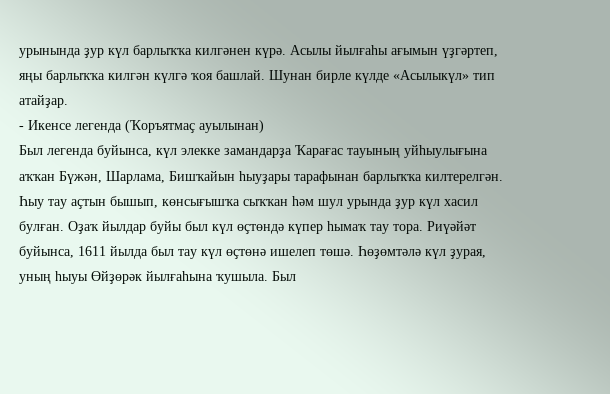урынында ҙур күл барлыҡҡа килгәнен күрә. Асылы йылғаһы ағымын үҙгәртеп, яңы барлыҡҡа килгән күлгә ҡоя башлай. Шунан бирле күлде «Асылыкүл» тип атайҙар.
- Икенсе легенда (Ҡоръятмаҫ ауылынан)
Был легенда буйынса, күл элекке замандарҙа Ҡарағас тауының уйһыулығына аҡҡан Бүжән, Шарлама, Бишҡайын һыуҙары тарафынан барлыҡҡа килтерелгән. Һыу тау аҫтын бышып, көнсығышҡа сыҡҡан һәм шул урында ҙур күл хасил булған. Оҙаҡ йылдар буйы был күл өҫтөндә күпер һымаҡ тау тора. Риүәйәт буйынса, 1611 йылда был тау күл өҫтөнә ишелеп төшә. Һөҙөмтәлә күл ҙурая, уның һыуы Өйҙөрәк йылғаһына ҡушыла. Был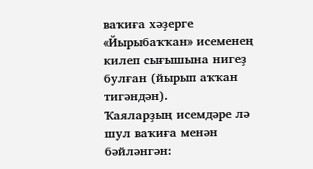ваҡиға хәҙерге «Йырыбаҡҡан» исеменең килеп сығышына нигеҙ булған (йырып аҡҡан тигәндән).
Ҡаяларҙың исемдәре лә шул ваҡиға менән бәйләнгән: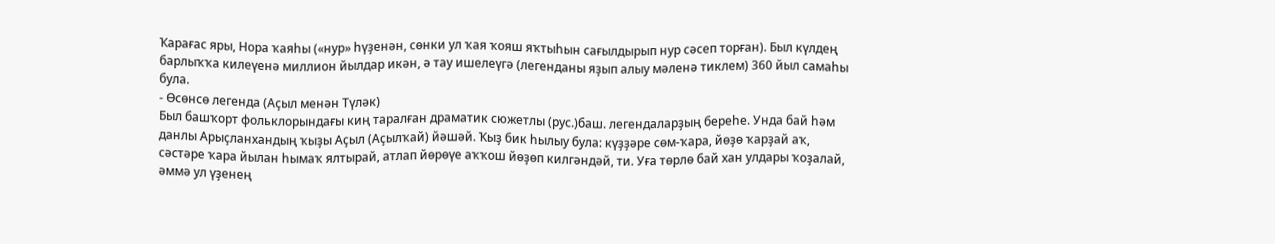Ҡарағас яры, Нора ҡаяһы («нур» һүҙенән, сөнки ул ҡая ҡояш яҡтыһын сағылдырып нур сәсеп торған). Был күлдең барлыҡҡа килеүенә миллион йылдар икән, ә тау ишелеүгә (легенданы яҙып алыу мәленә тиклем) 360 йыл самаһы була.
- Өсөнсө легенда (Аҫыл менән Түләк)
Был башҡорт фольклорындағы киң таралған драматик сюжетлы (рус.)баш. легендаларҙың береһе. Унда бай һәм данлы Арыҫланхандың ҡыҙы Аҫыл (Аҫылҡай) йәшәй. Ҡыҙ бик һылыу була: күҙҙәре сөм-ҡара, йөҙө ҡарҙай аҡ, сәстәре ҡара йылан һымаҡ ялтырай, атлап йөрөүе аҡҡош йөҙөп килгәндәй, ти. Уға төрлө бай хан улдары ҡоҙалай, әммә ул үҙенең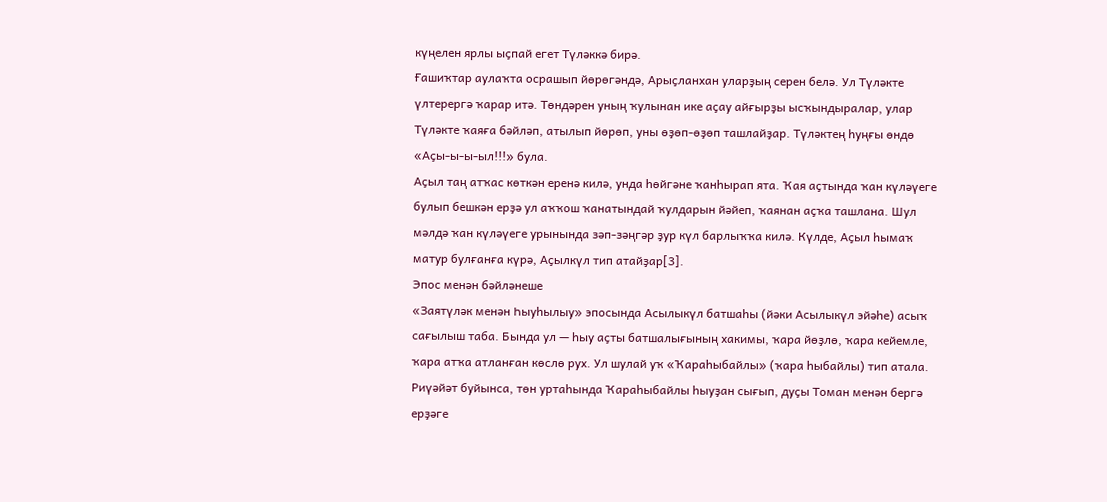күңелен ярлы ыҫпай егет Түләккә бирә.
Ғашиҡтар аулаҡта осрашып йөрөгәндә, Арыҫланхан уларҙың серен белә. Ул Түләкте үлтерергә ҡарар итә. Төндәрен уның ҡулынан ике аҫау айғырҙы ысҡындыралар, улар Түләкте ҡаяға бәйләп, атылып йөрөп, уны өҙөп-өҙөп ташлайҙар. Түләктең һуңғы өндө «Аҫы-ы-ы-ыл!!!» була.
Аҫыл таң атҡас көткән еренә килә, унда һөйгәне ҡанһырап ята. Ҡая аҫтында ҡан күләүеге булып бешкән ерҙә ул аҡҡош ҡанатындай ҡулдарын йәйеп, ҡаянан аҫҡа ташлана. Шул мәлдә ҡан күләүеге урынында зәп-зәңгәр ҙур күл барлыҡҡа килә. Күлде, Аҫыл һымаҡ матур булғанға күрә, Аҫылкүл тип атайҙар[3].
Эпос менән бәйләнеше
«Заятүләк менән Һыуһылыу» эпосында Асылыкүл батшаһы (йәки Асылыкүл эйәһе) асыҡ сағылыш таба. Бында ул — һыу аҫты батшалығының хакимы, ҡара йөҙлө, ҡара кейемле, ҡара атҡа атланған көслө рух. Ул шулай уҡ «Ҡараһыбайлы» (ҡара һыбайлы) тип атала.
Риүәйәт буйынса, төн уртаһында Ҡараһыбайлы һыуҙан сығып, дуҫы Томан менән бергә ерҙәге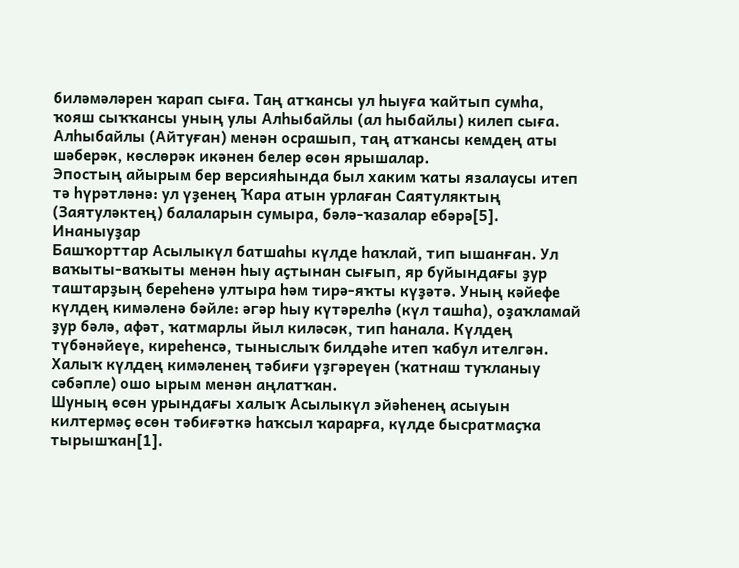биләмәләрен ҡарап сыға. Таң атҡансы ул һыуға ҡайтып сумһа, ҡояш сыҡҡансы уның улы Алһыбайлы (ал һыбайлы) килеп сыға. Алһыбайлы (Айтуған) менән осрашып, таң атҡансы кемдең аты шәберәк, көслөрәк икәнен белер өсөн ярышалар.
Эпостың айырым бер версияһында был хаким ҡаты язалаусы итеп тә һүрәтләнә: ул үҙенең Ҡара атын урлаған Саятуляктың (Заятуләктең) балаларын сумыра, бәлә-ҡазалар ебәрә[5].
Инаныуҙар
Башҡорттар Асылыкүл батшаһы күлде һаҡлай, тип ышанған. Ул ваҡыты-ваҡыты менән һыу аҫтынан сығып, яр буйындағы ҙур таштарҙың береһенә ултыра һәм тирә-яҡты күҙәтә. Уның кәйефе күлдең кимәленә бәйле: әгәр һыу күтәрелһә (күл ташһа), оҙаҡламай ҙур бәлә, афәт, ҡатмарлы йыл киләсәк, тип һанала. Күлдең түбәнәйеүе, киреһенсә, тыныслыҡ билдәһе итеп ҡабул ителгән. Халыҡ күлдең кимәленең тәбиғи үҙгәреүен (ҡатнаш туҡланыу сәбәпле) ошо ырым менән аңлатҡан.
Шуның өсөн урындағы халыҡ Асылыкүл эйәһенең асыуын килтермәҫ өсөн тәбиғәткә һаҡсыл ҡарарға, күлде бысратмаҫҡа тырышҡан[1].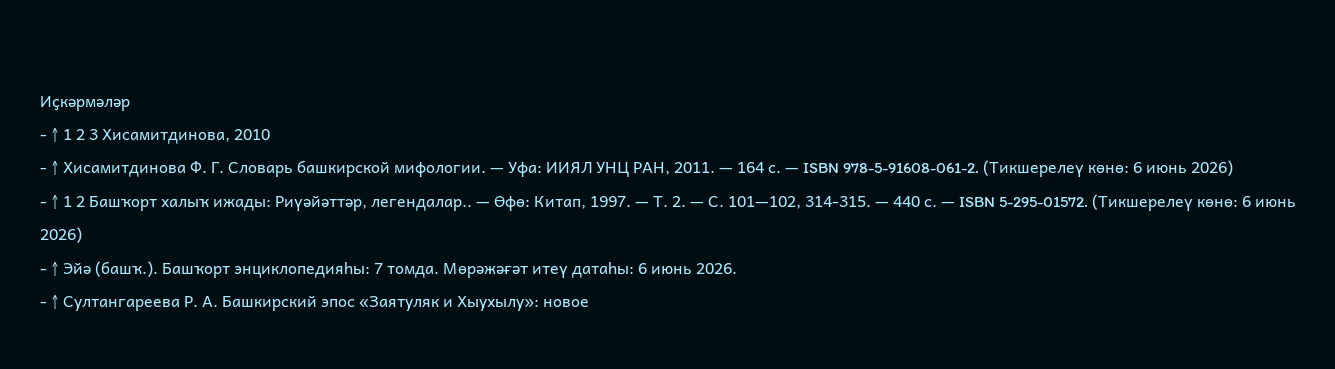Иҫкәрмәләр
- ↑ 1 2 3 Хисамитдинова, 2010
- ↑ Хисамитдинова Ф. Г. Словарь башкирской мифологии. — Уфа: ИИЯЛ УНЦ РАН, 2011. — 164 с. — ISBN 978-5-91608-061-2. (Тикшерелеү көнө: 6 июнь 2026)
- ↑ 1 2 Башҡорт халыҡ ижады: Риүәйәттәр, легендалар.. — Өфө: Китап, 1997. — Т. 2. — С. 101—102, 314-315. — 440 с. — ISBN 5-295-01572. (Тикшерелеү көнө: 6 июнь 2026)
- ↑ Эйә (башҡ.). Башҡорт энциклопедияһы: 7 томда. Мөрәжәғәт итеү датаһы: 6 июнь 2026.
- ↑ Султангареева Р. А. Башкирский эпос «Заятуляк и Хыухылу»: новое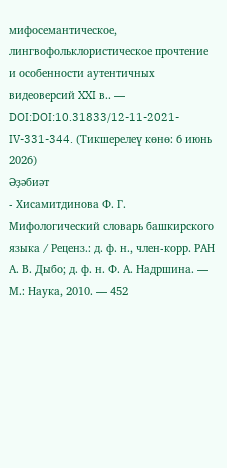мифосемантическое, лингвофольклористическое прочтение и особенности аутентичных видеоверсий XXI в.. — DOI:DOI:10.31833/12-11-2021-IV-331-344. (Тикшерелеү көнө: 6 июнь 2026)
Әҙәбиәт
- Хисамитдинова Ф. Г. Мифологический словарь башкирского языка / Реценз.: д. ф. н., член-корр. РАН А. В. Дыбо; д. ф. н. Ф. А. Надршина. — М.: Наука, 2010. — 452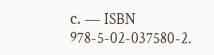с. — ISBN 978-5-02-037580-2.